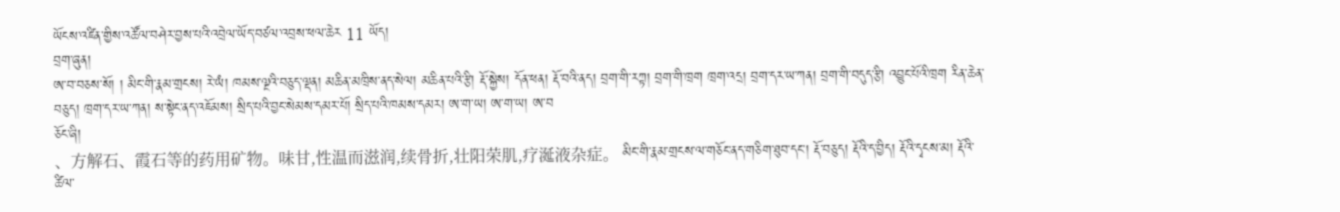ཡོངས་འཛིན་གྱིས་འཚོལ་བཤེར་བྱས་པའི་འབྲེལ་ཡོད་བཙལ་འབྲས་ཕལ་ཆེར 11 ཡོད།
བྲག་ཞུན།
ཨ་བ་བཅས་སོ། ། མིང་གི་རྣམ་གྲངས། རེ་ཡཾ། ཁམས་ལྔའི་བཅུད་ལྡན། མཆིན་མཁྲིས་ནད་སེལ། མཆིན་པའི་རྩི། རྡོ་སྐྱེས། དོན་ཕན། རྡོ་བའི་ནད། བྲག་གི་རཀྟ། བྲག་གི་ཁྲག ཁྲག་འདྲ། བྲག་དར་ཡ་ཀན། བྲག་གི་བདུད་རྩི། འབྱུང་པོའི་ཁྲག རིན་ཆེན་བཅུད། ཁྲག་དར་ཡ་ཀན། ས་སྟེང་ནད་འཇོམས། སྲིད་པའི་བྱང་སེམས་དམར་པོ། སྲིད་པའི་ཁམས་དམར། ཨ་ག་ཡ། ཨ་ག་ཡ། ཨ་བ
ཅོང་ཞི།
、方解石、霞石等的药用矿物。味甘,性温而滋润,续骨折,壮阳荣肌,疗涎液杂症。 མིང་གི་རྣམ་གྲངས་ལ་གཅོང་ནད་གཅིག་ཐུབ་དང་། རྡོ་བཅུད། རྡོའི་ད་བྱིད། རྡོའི་དྭངས་མ། རྡོའི་ཚིལ་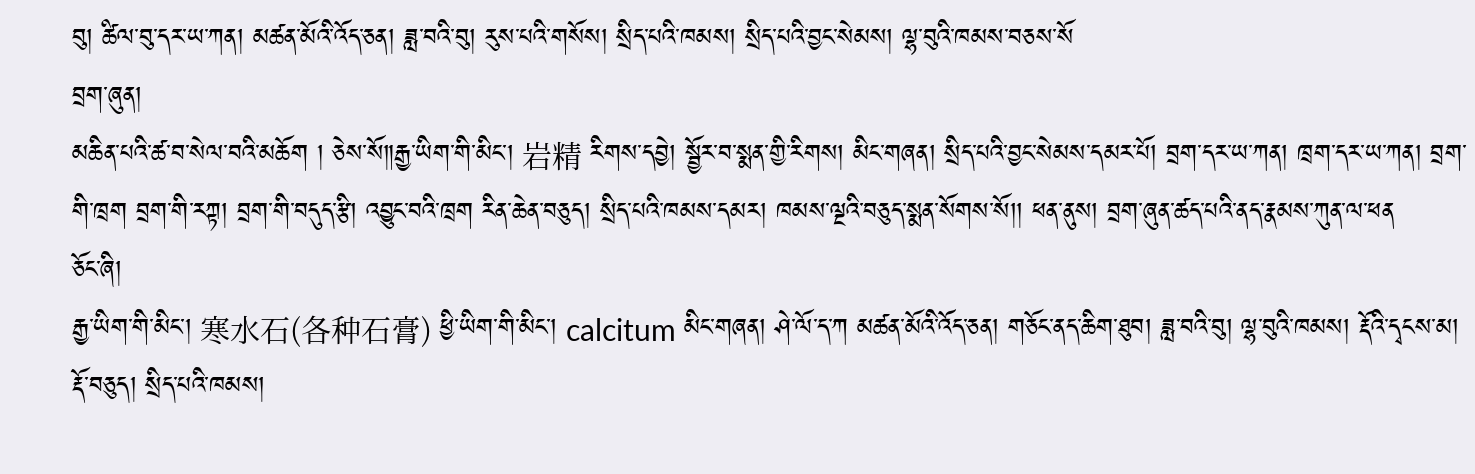བུ། ཚིལ་བུ་དར་ཡ་ཀན། མཚན་མོའི་འོད་ཅན། ཟླ་བའི་བུ། རུས་པའི་གསོས། སྲིད་པའི་ཁམས། སྲིད་པའི་བྱང་སེམས། ལྷ་བུའི་ཁམས་བཅས་སོ
བྲག་ཞུན།
མཆིན་པའི་ཚ་བ་སེལ་བའི་མཆོག ། ཅེས་སོ༎རྒྱ་ཡིག་གི་མིང་། 岩精 རིགས་དབྱེ། སྦྱོར་བ་སྨན་གྱི་རིགས། མིང་གཞན། སྲིད་པའི་བྱང་སེམས་དམར་པོ། བྲག་དར་ཡ་ཀན། ཁྲག་དར་ཡ་ཀན། བྲག་གི་ཁྲག བྲག་གི་རཀྟ། བྲག་གི་བདུད་རྩི། འབྱུང་བའི་ཁྲག རིན་ཆེན་བཅུད། སྲིད་པའི་ཁམས་དམར། ཁམས་ལྔའི་བཅུད་སྨན་སོགས་སོ།། ཕན་ནུས། བྲག་ཞུན་ཚད་པའི་ནད་རྣམས་ཀུན་ལ་ཕན
ཅོང་ཞི།
རྒྱ་ཡིག་གི་མིང་། 寒水石(各种石膏) ཕྱི་ཡིག་གི་མིང་། calcitum མིང་གཞན། ཤེ་ལོ་ད་ཀ མཚན་མོའི་འོད་ཅན། གཅོང་ནད་ཆིག་ཐུབ། ཟླ་བའི་བུ། ལྷ་བུའི་ཁམས། རྡོའི་དྭངས་མ། རྡོ་བཅུད། སྲིད་པའི་ཁམས།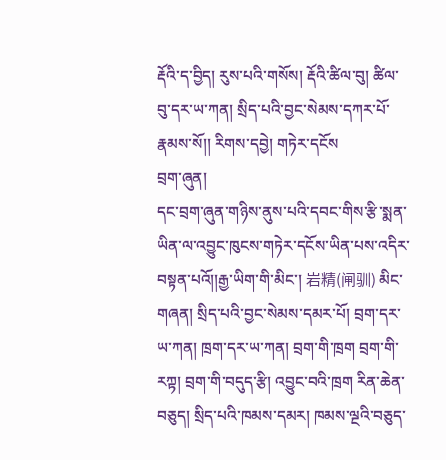རྡོའི་ད་བྱིད། རུས་པའི་གསོས། རྡོའི་ཚིལ་བུ། ཚིལ་བུ་དར་ཡ་ཀན། སྲིད་པའི་བྱང་སེམས་དཀར་པོ་རྣམས་སོ།། རིགས་དབྱེ། གཏེར་དངོས
བྲག་ཞུན།
དང་བྲག་ཞུན་གཉིས་ནུས་པའི་དབང་གིས་རྩི་སྨན་ཡིན་ལ་འབྱུང་ཁུངས་གཏེར་དངོས་ཡིན་པས་འདིར་བསྟན་པའོ།།རྒྱ་ཡིག་གི་མིང་། 岩精(闸驯) མིང་གཞན། སྲིད་པའི་བྱང་སེམས་དམར་པོ། བྲག་དར་ཡ་ཀན། ཁྲག་དར་ཡ་ཀན། བྲག་གི་ཁྲག བྲག་གི་རཀྟ། བྲག་གི་བདུད་རྩི། འབྱུང་བའི་ཁྲག རིན་ཆེན་བཅུད། སྲིད་པའི་ཁམས་དམར། ཁམས་ལྔའི་བཅུད་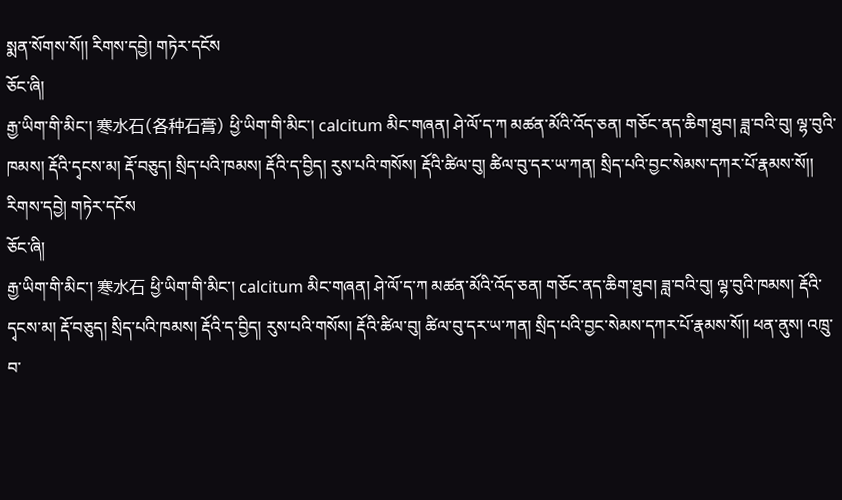སྨན་སོགས་སོ།། རིགས་དབྱེ། གཏེར་དངོས
ཅོང་ཞི།
རྒྱ་ཡིག་གི་མིང་། 寒水石(各种石膏) ཕྱི་ཡིག་གི་མིང་། calcitum མིང་གཞན། ཤེ་ལོ་ད་ཀ མཚན་མོའི་འོད་ཅན། གཅོང་ནད་ཆིག་ཐུབ། ཟླ་བའི་བུ། ལྷ་བུའི་ཁམས། རྡོའི་དྭངས་མ། རྡོ་བཅུད། སྲིད་པའི་ཁམས། རྡོའི་ད་བྱིད། རུས་པའི་གསོས། རྡོའི་ཚིལ་བུ། ཚིལ་བུ་དར་ཡ་ཀན། སྲིད་པའི་བྱང་སེམས་དཀར་པོ་རྣམས་སོ།། རིགས་དབྱེ། གཏེར་དངོས
ཅོང་ཞི།
རྒྱ་ཡིག་གི་མིང་། 寒水石 ཕྱི་ཡིག་གི་མིང་། calcitum མིང་གཞན། ཤེ་ལོ་ད་ཀ མཚན་མོའི་འོད་ཅན། གཅོང་ནད་ཆིག་ཐུབ། ཟླ་བའི་བུ། ལྷ་བུའི་ཁམས། རྡོའི་དྭངས་མ། རྡོ་བཅུད། སྲིད་པའི་ཁམས། རྡོའི་ད་བྱིད། རུས་པའི་གསོས། རྡོའི་ཚིལ་བུ། ཚིལ་བུ་དར་ཡ་ཀན། སྲིད་པའི་བྱང་སེམས་དཀར་པོ་རྣམས་སོ།། ཕན་ནུས། འཁྲུ་བ་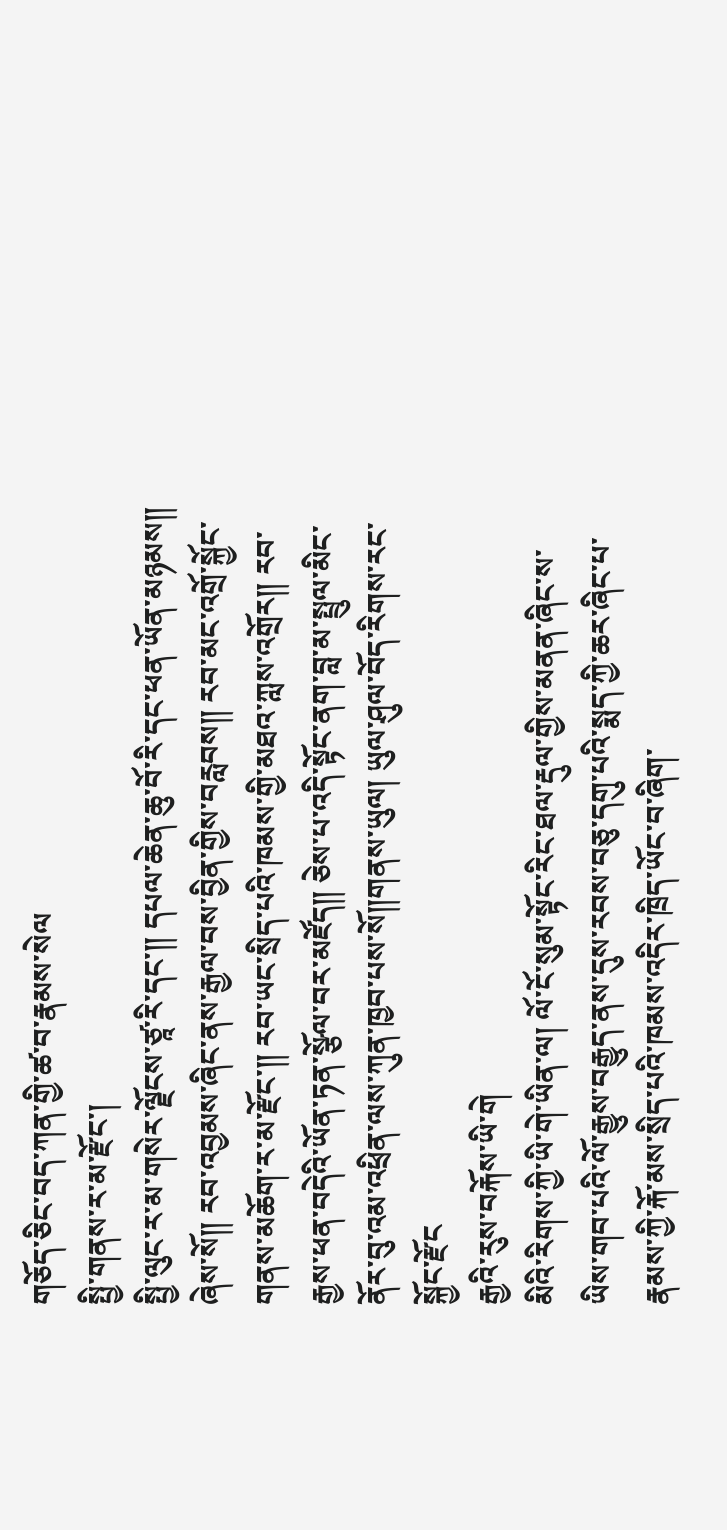གཅོད་ཅིང་བད་ཀན་གྱི་ཚ་བ་རྣམས་སེལ
སྤྱི་གནས་ར་མ་རྫོང་།
སྤྱི་ལུང་ར་མ་གསེར་ལྗོངས་ཙཱ་རི་དང་༎ དཔལ་ཆེན་ཆུ་བོ་རི་དང་ཕན་ཡོན་མཉམས༎ ཞེས་སོ༎ རབ་འབྱམས་ཞིང་ནས་རྒྱལ་བས་བྱིན་གྱིས་བརླབས༎ རབ་མང་འགྲོ་སྐྱོང་གནས་མཆོག་ར་མ་རྫོང་༎ རབ་ཡང་སྲིད་པའི་ཁམས་གྱི་མཐའ་ཀླས་འགྲོར༎ རབ་རྒྱས་ཕན་བདེའི་ཡོན་ཏན་སྩོལ་བར་མཛོད༎ ཅེས་པ་འདི་སྟོང་ནག་བླ་མ་སྤྲུལ་མིང་ནོར་བུ་འམ་འཕྲིན་ལས་ཀུན་ཁྱབ་པས་སོ༎གནས་ཡུལ། ཡུལ་ཤུལ་བོད་རིགས་རང་སྐྱོང་རྫོང
རྒྱའི་རུས་བརྐོས་ཡི་གེ
མིའི་རིགས་ཀྱི་ཡི་གེ་ཡིན་ལ། ལོ་ངོ་སུམ་སྟོང་རིང་ཐལ་རྡུལ་གྱིས་མནན་ཞིང་ས་ཡིས་གབ་པའི་ལོ་རྒྱུས་བརྒྱུད་ནས་དུས་རབས་བཅུ་དགུ་པའི་སྨད་ཀྱི་ཆར་ཞིང་པ་རྣམས་ཀྱི་རྐོ་མས་སྲིད་པའི་ཁམས་འདིར་ཁྲིད་ཡོང་བ་ཞིག་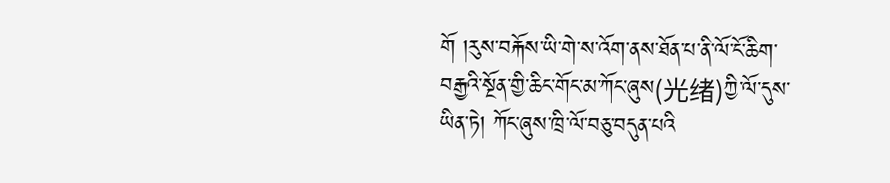གོ །རུས་བརྐོས་ཡི་གེ་ས་འོག་ནས་ཐོན་པ་ནི་ལོ་ངོ་ཆིག་བརྒྱའི་སྔོན་གྱི་ཆིང་གོང་མ་ཀོང་ཞུས(光绪)ཀྱི་ལོ་དུས་ཡིན་ཏེ། ཀོང་ཞུས་ཁྲི་ལོ་བཅུ་བདུན་པའི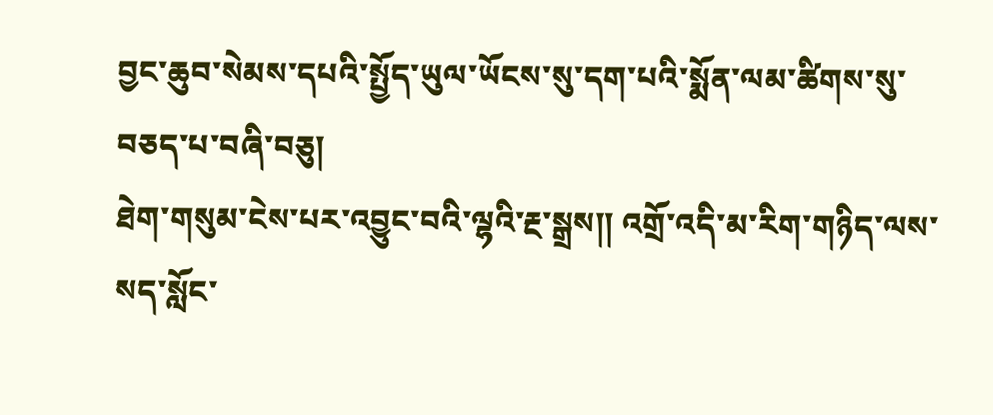བྱང་ཆུབ་སེམས་དཔའི་སྤྱོད་ཡུལ་ཡོངས་སུ་དག་པའི་སྨོན་ལམ་ཚིགས་སུ་བཅད་པ་བཞི་བཅུ།
ཐེག་གསུམ་ངེས་པར་འབྱུང་བའི་ལྷའི་རྔ་སྒྲས༎ འགྲོ་འདི་མ་རིག་གཉིད་ལས་སད་སློང་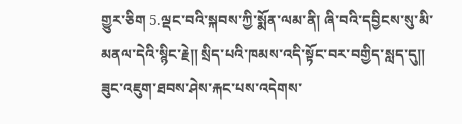གྱུར་ཅིག 5.ལྡང་བའི་སྐབས་ཀྱི་སྨོན་ལམ་ནི། ཞི་བའི་དབྱིངས་སུ་མི་མནལ་དེའི་སྙིང་རྗེ༎ སྲིད་པའི་ཁམས་འདི་སྟོང་བར་བགྱིད་སླད་དུ༎ ཟུང་འཇུག་ཐབས་ཤེས་རྐང་པས་འདེགས་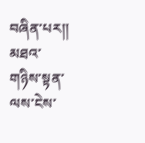བཞིན་པར༎ མཐའ་གཉིས་སྟན་ལས་ངེས་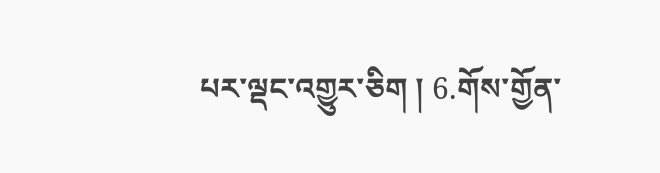པར་ལྡང་འགྱུར་ཅིག ། 6.གོས་གྱོན་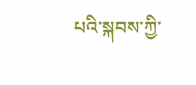པའི་སྐབས་ཀྱི་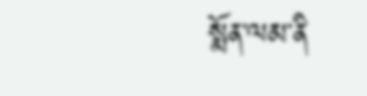སྨོན་ལམ་ནི